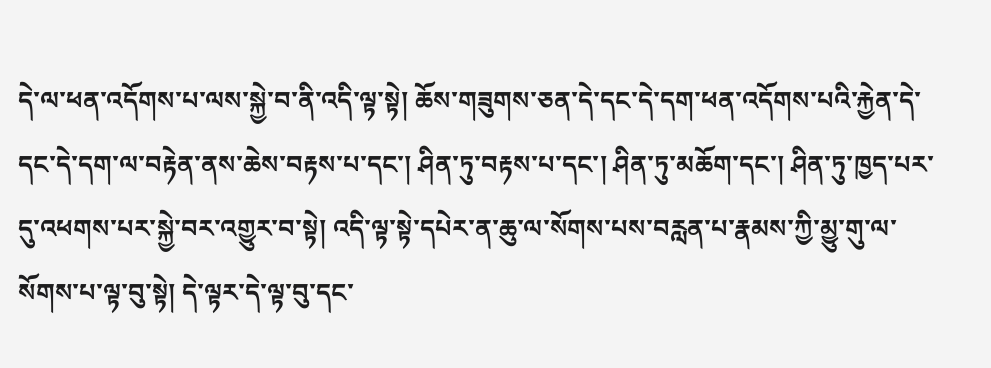དེ་ལ་ཕན་འདོགས་པ་ལས་སྐྱེ་བ་ནི་འདི་ལྟ་སྟེ། ཆོས་གཟུགས་ཅན་དེ་དང་དེ་དག་ཕན་འདོགས་པའི་རྐྱེན་དེ་དང་དེ་དག་ལ་བརྟེན་ནས་ཆེས་བརྟས་པ་དང་། ཤིན་ཏུ་བརྟས་པ་དང་། ཤིན་ཏུ་མཆོག་དང་། ཤིན་ཏུ་ཁྱད་པར་དུ་འཕགས་པར་སྐྱེ་བར་འགྱུར་བ་སྟེ། འདི་ལྟ་སྟེ་དཔེར་ན་ཆུ་ལ་སོགས་པས་བརླན་པ་རྣམས་ཀྱི་མྱུ་གུ་ལ་སོགས་པ་ལྟ་བུ་སྟེ། དེ་ལྟར་དེ་ལྟ་བུ་དང་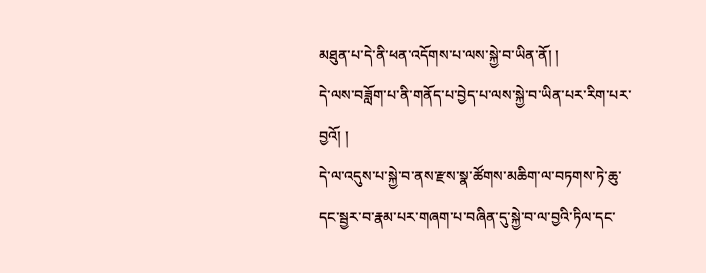མཐུན་པ་དེ་ནི་ཕན་འདོགས་པ་ལས་སྐྱེ་བ་ཡིན་ནོ། །
དེ་ལས་བཟློག་པ་ནི་གནོད་པ་བྱེད་པ་ལས་སྐྱེ་བ་ཡིན་པར་རིག་པར་བྱའོ། །
དེ་ལ་འདུས་པ་སྐྱེ་བ་ནས་རྫས་སྣ་ཚོགས་མཆིག་ལ་བཏགས་ཏེ་ཆུ་དང་སྦྱར་བ་རྣམ་པར་གཞག་པ་བཞིན་དུ་སྐྱེ་བ་ལ་བྱའི་ཏིལ་དང་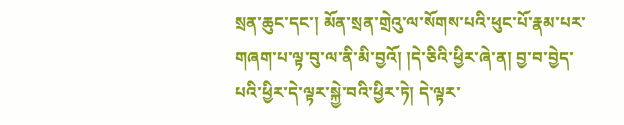སྲན་ཆུང་དང་། མོན་སྲན་གྲེའུ་ལ་སོགས་པའི་ཕུང་པོ་རྣམ་པར་གཞག་པ་ལྟ་བུ་ལ་ནི་མི་བྱའོ། །དེ་ཅིའི་ཕྱིར་ཞེ་ན། བྱ་བ་བྱེད་པའི་ཕྱིར་དེ་ལྟར་སྐྱེ་བའི་ཕྱིར་ཏེ། དེ་ལྟར་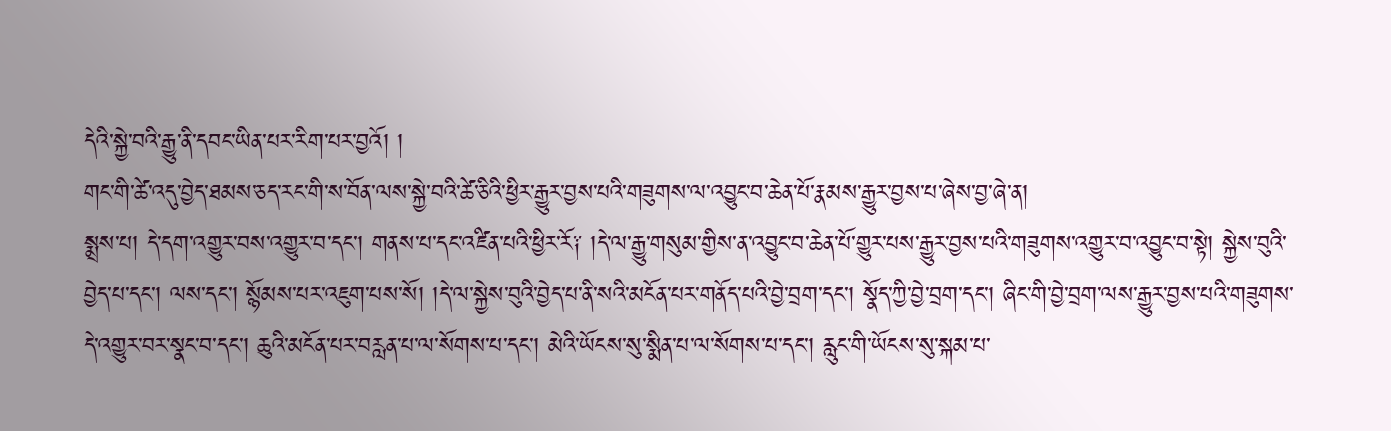དེའི་སྐྱེ་བའི་རྒྱུ་ནི་དབང་ཡིན་པར་རིག་པར་བྱའོ། །
གང་གི་ཚེ་འདུ་བྱེད་ཐམས་ཅད་རང་གི་ས་བོན་ལས་སྐྱེ་བའི་ཚེ་ཅིའི་ཕྱིར་རྒྱུར་བྱས་པའི་གཟུགས་ལ་འབྱུང་བ་ཆེན་པོ་རྣམས་རྒྱུར་བྱས་པ་ཞེས་བྱ་ཞེ་ན།
སྨྲས་པ། དེ་དག་འགྱུར་བས་འགྱུར་བ་དང་། གནས་པ་དང་འཛིན་པའི་ཕྱིར་རོ༑ །དེ་ལ་རྒྱུ་གསུམ་གྱིས་ན་འབྱུང་བ་ཆེན་པོ་གྱུར་པས་རྒྱུར་བྱས་པའི་གཟུགས་འགྱུར་བ་འབྱུང་བ་སྟེ། སྐྱེས་བུའི་བྱེད་པ་དང་། ལས་དང་། སྙོམས་པར་འཇུག་པས་སོ། །དེ་ལ་སྐྱེས་བུའི་བྱེད་པ་ནི་སའི་མངོན་པར་གནོད་པའི་བྱེ་བྲག་དང་། སྣོད་ཀྱི་བྱེ་བྲག་དང་། ཞིང་གི་བྱེ་བྲག་ལས་རྒྱུར་བྱས་པའི་གཟུགས་དེ་འགྱུར་བར་སྣང་བ་དང་། ཆུའི་མངོན་པར་བརླན་པ་ལ་སོགས་པ་དང་། མེའི་ཡོངས་སུ་སྨིན་པ་ལ་སོགས་པ་དང་། རླུང་གི་ཡོངས་སུ་སྐམ་པ་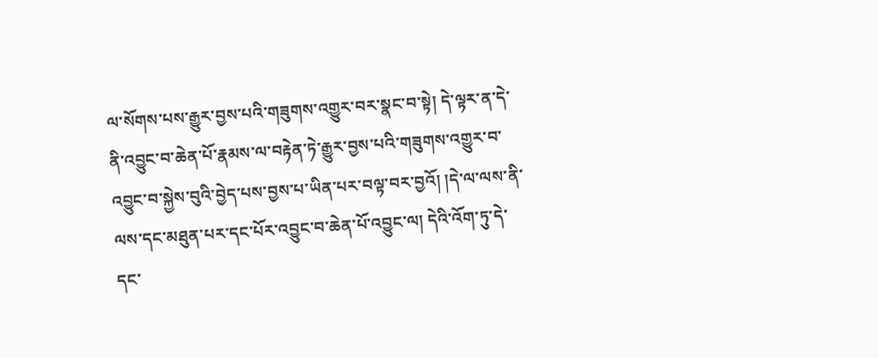ལ་སོགས་པས་རྒྱུར་བྱས་པའི་གཟུགས་འགྱུར་བར་སྣང་བ་སྟེ། དེ་ལྟར་ན་དེ་ནི་འབྱུང་བ་ཆེན་པོ་རྣམས་ལ་བརྟེན་ཏེ་རྒྱུར་བྱས་པའི་གཟུགས་འགྱུར་བ་འབྱུང་བ་སྐྱེས་བུའི་བྱེད་པས་བྱས་པ་ཡིན་པར་བལྟ་བར་བྱའོ། །དེ་ལ་ལས་ནི་ལས་དང་མཐུན་པར་དང་པོར་འབྱུང་བ་ཆེན་པོ་འབྱུང་ལ། དེའི་འོག་ཏུ་དེ་དང་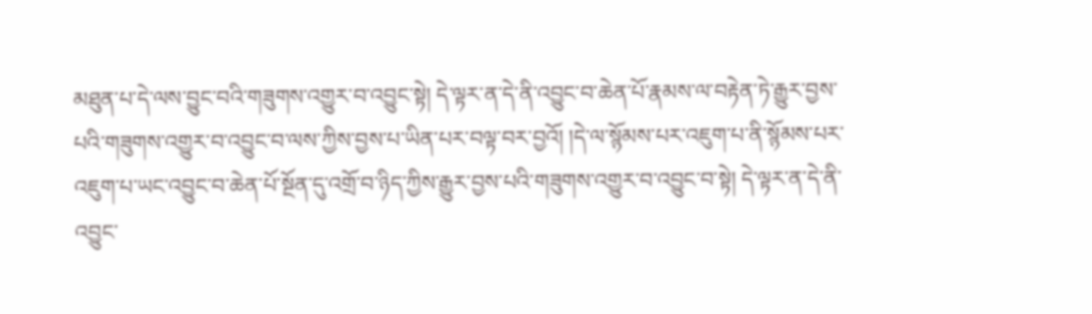མཐུན་པ་དེ་ལས་བྱུང་བའི་གཟུགས་འགྱུར་བ་འབྱུང་སྟེ། དེ་ལྟར་ན་དེ་ནི་འབྱུང་བ་ཆེན་པོ་རྣམས་ལ་བརྟེན་ཏེ་རྒྱུར་བྱས་པའི་གཟུགས་འགྱུར་བ་འབྱུང་བ་ལས་ཀྱིས་བྱས་པ་ཡིན་པར་བལྟ་བར་བྱའོ། །དེ་ལ་སྙོམས་པར་འཇུག་པ་ནི་སྙོམས་པར་འཇུག་པ་ཡང་འབྱུང་བ་ཆེན་པོ་སྔོན་དུ་འགྲོ་བ་ཉིད་ཀྱིས་རྒྱུར་བྱས་པའི་གཟུགས་འགྱུར་བ་འབྱུང་བ་སྟེ། དེ་ལྟར་ན་དེ་ནི་འབྱུང་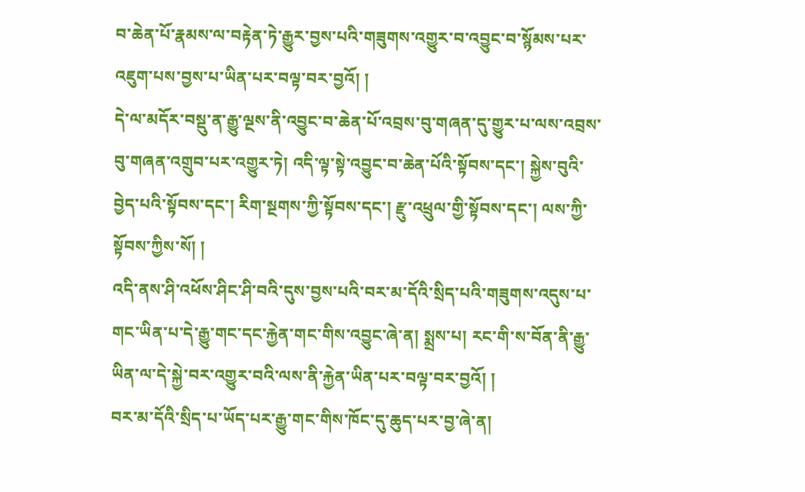བ་ཆེན་པོ་རྣམས་ལ་བརྟེན་ཏེ་རྒྱུར་བྱས་པའི་གཟུགས་འགྱུར་བ་འབྱུང་བ་སྙོམས་པར་འཇུག་པས་བྱས་པ་ཡིན་པར་བལྟ་བར་བྱའོ། །
དེ་ལ་མདོར་བསྡུ་ན་རྒྱུ་ལྔས་ནི་འབྱུང་བ་ཆེན་པོ་འབྲས་བུ་གཞན་དུ་གྱུར་པ་ལས་འབྲས་བུ་གཞན་འགྲུབ་པར་འགྱུར་ཏེ། འདི་ལྟ་སྟེ་འབྱུང་བ་ཆེན་པོའི་སྟོབས་དང་། སྐྱེས་བུའི་བྱེད་པའི་སྟོབས་དང་། རིག་སྔགས་ཀྱི་སྟོབས་དང་། རྫུ་འཕྲུལ་གྱི་སྟོབས་དང་། ལས་ཀྱི་སྟོབས་ཀྱིས་སོ། །
འདི་ནས་ཤི་འཕོས་ཤིང་ཤི་བའི་དུས་བྱས་པའི་བར་མ་དོའི་སྲིད་པའི་གཟུགས་འདུས་པ་གང་ཡིན་པ་དེ་རྒྱུ་གང་དང་རྐྱེན་གང་གིས་འབྱུང་ཞེ་ན། སྨྲས་པ། རང་གི་ས་བོན་ནི་རྒྱུ་ཡིན་ལ་དེ་སྐྱེ་བར་འགྱུར་བའི་ལས་ནི་རྐྱེན་ཡིན་པར་བལྟ་བར་བྱའོ། །
བར་མ་དོའི་སྲིད་པ་ཡོད་པར་རྒྱུ་གང་གིས་ཁོང་དུ་ཆུད་པར་བྱ་ཞེ་ན།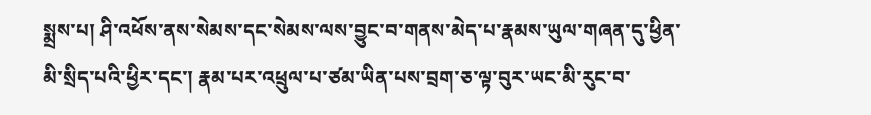སྨྲས་པ། ཤི་འཕོས་ནས་སེམས་དང་སེམས་ལས་བྱུང་བ་གནས་མེད་པ་རྣམས་ཡུལ་གཞན་དུ་ཕྱིན་མི་སྲིད་པའི་ཕྱིར་དང་། རྣམ་པར་འཕྲུལ་པ་ཙམ་ཡིན་པས་བྲག་ཅ་ལྟ་བུར་ཡང་མི་རུང་བ་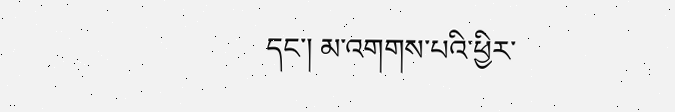དང་། མ་འགགས་པའི་ཕྱིར་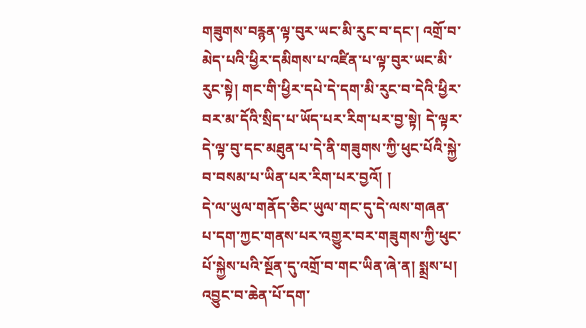གཟུགས་བརྙན་ལྟ་བུར་ཡང་མི་རུང་བ་དང་། འགྲོ་བ་མེད་པའི་ཕྱིར་དམིགས་པ་འཛིན་པ་ལྟ་བུར་ཡང་མི་རུང་སྟེ། གང་གི་ཕྱིར་དཔེ་དེ་དག་མི་རུང་བ་དེའི་ཕྱིར་བར་མ་དོའི་སྲིད་པ་ཡོད་པར་རིག་པར་བྱ་སྟེ། དེ་ལྟར་དེ་ལྟ་བུ་དང་མཐུན་པ་དེ་ནི་གཟུགས་ཀྱི་ཕུང་པོའི་སྐྱེ་བ་བསམ་པ་ཡིན་པར་རིག་པར་བྱའོ། །
དེ་ལ་ཡུལ་གནོད་ཅིང་ཡུལ་གང་དུ་དེ་ལས་གཞན་པ་དག་ཀྱང་གནས་པར་འགྱུར་བར་གཟུགས་ཀྱི་ཕུང་པོ་སྐྱེས་པའི་སྔོན་དུ་འགྲོ་བ་གང་ཡིན་ཞེ་ན། སྨྲས་པ། འབྱུང་བ་ཆེན་པོ་དག་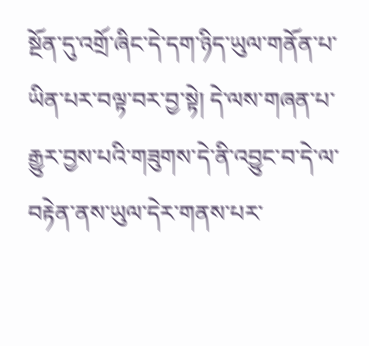སྔོན་དུ་འགྲོ་ཞིང་དེ་དག་ཉིད་ཡུལ་གནོན་པ་ཡིན་པར་བལྟ་བར་བྱ་སྟེ། དེ་ལས་གཞན་པ་རྒྱུར་བྱས་པའི་གཟུགས་དེ་ནི་འབྱུང་བ་དེ་ལ་བརྟེན་ནས་ཡུལ་དེར་གནས་པར་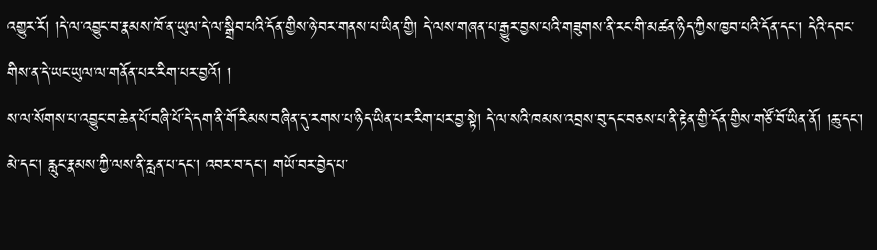འགྱུར་རོ། །དེ་ལ་འབྱུང་བ་རྣམས་ཁོ་ན་ཡུལ་དེ་ལ་སྒྲིབ་པའི་དོན་གྱིས་ཉེ་བར་གནས་པ་ཡིན་གྱི། དེ་ལས་གཞན་པ་རྒྱུར་བྱས་པའི་གཟུགས་ནི་རང་གི་མཚན་ཉིད་ཀྱིས་ཁྱབ་པའི་དོན་དང་། དེའི་དབང་གིས་ན་དེ་ཡང་ཡུལ་ལ་གནོན་པར་རིག་པར་བྱའོ། །
ས་ལ་སོགས་པ་འབྱུང་བ་ཆེན་པོ་བཞི་པོ་དེ་དག་ནི་གོ་རིམས་བཞིན་དུ་རགས་པ་ཉིད་ཡིན་པར་རིག་པར་བྱ་སྟེ། དེ་ལ་སའི་ཁམས་འབྲས་བུ་དང་བཅས་པ་ནི་རྟེན་གྱི་དོན་གྱིས་གཙོ་བོ་ཡིན་ནོ། །ཆུ་དང་། མེ་དང་། རླུང་རྣམས་ཀྱི་ལས་ནི་རླན་པ་དང་། འབར་བ་དང་། གཡོ་བར་བྱེད་པ་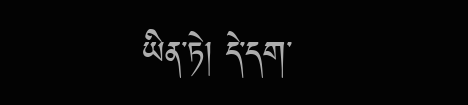ཡིན་ཏེ། དེ་དག་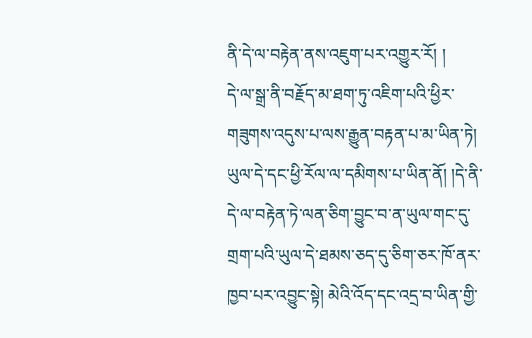ནི་དེ་ལ་བརྟེན་ནས་འཇུག་པར་འགྱུར་རོ། །
དེ་ལ་སྒྲ་ནི་བརྗོད་མ་ཐག་ཏུ་འཇིག་པའི་ཕྱིར་གཟུགས་འདུས་པ་ལས་རྒྱུན་བརྟན་པ་མ་ཡིན་ཏེ། ཡུལ་དེ་དང་ཕྱི་རོལ་ལ་དམིགས་པ་ཡིན་ནོ། །དེ་ནི་དེ་ལ་བརྟེན་ཏེ་ལན་ཅིག་བྱུང་བ་ན་ཡུལ་གང་དུ་གྲག་པའི་ཡུལ་དེ་ཐམས་ཅད་དུ་ཅིག་ཅར་ཁོ་ནར་ཁྱབ་པར་འབྱུང་སྟེ། མེའི་འོད་དང་འདྲ་བ་ཡིན་གྱི་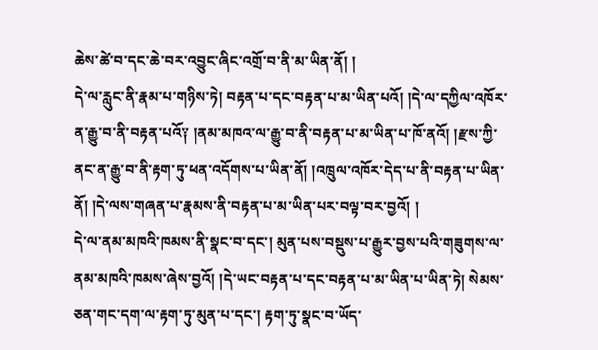ཆེས་ཚེ་བ་དང་ཆེ་བར་འབྱུང་ཞིང་འགྲོ་བ་ནི་མ་ཡིན་ནོ། །
དེ་ལ་རླུང་ནི་རྣམ་པ་གཉིས་ཏེ། བརྟན་པ་དང་བརྟན་པ་མ་ཡིན་པའོ། །དེ་ལ་དཀྱིལ་འཁོར་ན་རྒྱུ་བ་ནི་བརྟན་པའོ༑ །ནམ་མཁའ་ལ་རྒྱུ་བ་ནི་བརྟན་པ་མ་ཡིན་པ་ཁོ་ནའོ། །རྫས་ཀྱི་ནང་ན་རྒྱུ་བ་ནི་རྟག་ཏུ་ཕན་འདོགས་པ་ཡིན་ནོ། །འཁྲུལ་འཁོར་དེད་པ་ནི་བརྟན་པ་ཡིན་ནོ། །དེ་ལས་གཞན་པ་རྣམས་ནི་བརྟན་པ་མ་ཡིན་པར་བལྟ་བར་བྱའོ། །
དེ་ལ་ནམ་མཁའི་ཁམས་ནི་སྣང་བ་དང་། མུན་པས་བསྡུས་པ་རྒྱུར་བྱས་པའི་གཟུགས་ལ་ནམ་མཁའི་ཁམས་ཞེས་བྱའོ། །དེ་ཡང་བརྟན་པ་དང་བརྟན་པ་མ་ཡིན་པ་ཡིན་ཏེ། སེམས་ཅན་གང་དག་ལ་རྟག་ཏུ་མུན་པ་དང་། རྟག་ཏུ་སྣང་བ་ཡོད་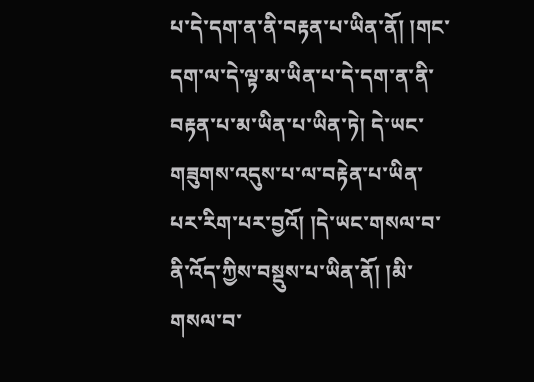པ་དེ་དག་ན་ནི་བརྟན་པ་ཡིན་ནོ། །གང་དག་ལ་དེ་ལྟ་མ་ཡིན་པ་དེ་དག་ན་ནི་བརྟན་པ་མ་ཡིན་པ་ཡིན་ཏེ། དེ་ཡང་གཟུགས་འདུས་པ་ལ་བརྟེན་པ་ཡིན་པར་རིག་པར་བྱའོ། །དེ་ཡང་གསལ་བ་ནི་འོད་ཀྱིས་བསྡུས་པ་ཡིན་ནོ། །མི་གསལ་བ་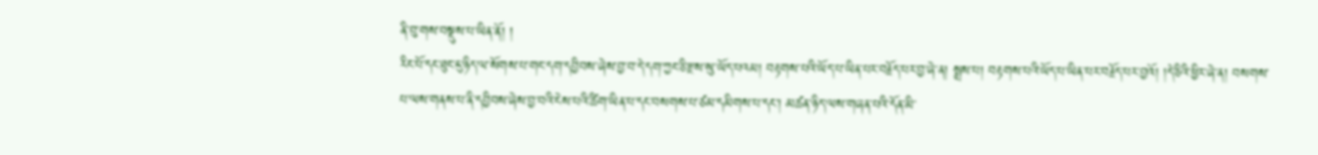ནི་བུ་གས་བསྡུས་པ་ཡིན་ནོ། །
རིང་པོ་དང་ཐུང་ངུ་ཉིད་ལ་སོགས་པ་གང་དག་དབྱིབས་ཞེས་བྱ་བ་དེ་དག་ཀྱང་ཅི་རྫས་སུ་ཡོད་པའམ། བརྟགས་པའི་ཡོད་པ་ཡིན་པར་བརྗོད་པར་བྱ་ཞེ་ན། སྨྲས་པ། བརྟགས་པའི་ཡོད་པ་ཡིན་པར་བརྗོད་པར་བྱའོ། །དེ་ཅིའི་ཕྱིར་ཞེ་ན། བསགས་པ་ལས་གནས་པ་ནི་དབྱིབས་ཞེས་བྱ་བའི་ངེས་པའི་ཚིག་ཡིན་པ་དང་བསགས་པ་ཙམ་དམིགས་པ་དང་། མཚན་ཉིད་ལས་གཞན་པའི་དོན་མི་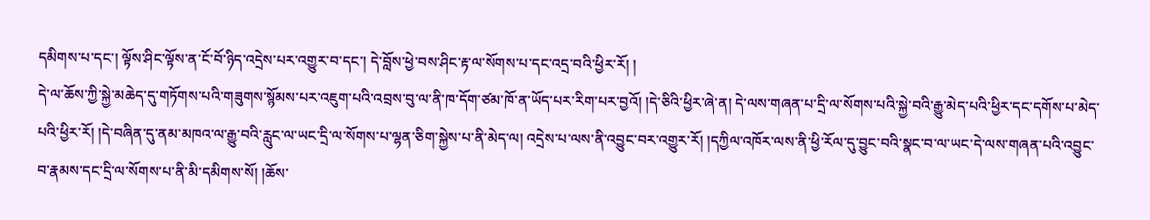དམིགས་པ་དང་། ལྟོས་ཤིང་ལྟོས་ན་ངོ་བོ་ཉིད་འདྲེས་པར་འགྱུར་བ་དང་། དེ་བློས་ཕྱེ་བས་ཤིང་རྟ་ལ་སོགས་པ་དང་འདྲ་བའི་ཕྱིར་རོ། །
དེ་ལ་ཆོས་ཀྱི་སྐྱེ་མཆེད་དུ་གཏོགས་པའི་གཟུགས་སྙོམས་པར་འཇུག་པའི་འབྲས་བུ་ལ་ནི་ཁ་དོག་ཙམ་ཁོ་ན་ཡོད་པར་རིག་པར་བྱའོ། །དེ་ཅིའི་ཕྱིར་ཞེ་ན། དེ་ལས་གཞན་པ་དྲི་ལ་སོགས་པའི་སྐྱེ་བའི་རྒྱུ་མེད་པའི་ཕྱིར་དང་དགོས་པ་མེད་པའི་ཕྱིར་རོ། །དེ་བཞིན་དུ་ནམ་མཁའ་ལ་རྒྱུ་བའི་རླུང་ལ་ཡང་དྲི་ལ་སོགས་པ་ལྷན་ཅིག་སྐྱེས་པ་ནི་མེད་ལ། འདྲེས་པ་ལས་ནི་འབྱུང་བར་འགྱུར་རོ། །དཀྱིལ་འཁོར་ལས་ནི་ཕྱི་རོལ་དུ་བྱུང་བའི་སྣང་བ་ལ་ཡང་དེ་ལས་གཞན་པའི་འབྱུང་བ་རྣམས་དང་དྲི་ལ་སོགས་པ་ནི་མི་དམིགས་སོ། །ཆོས་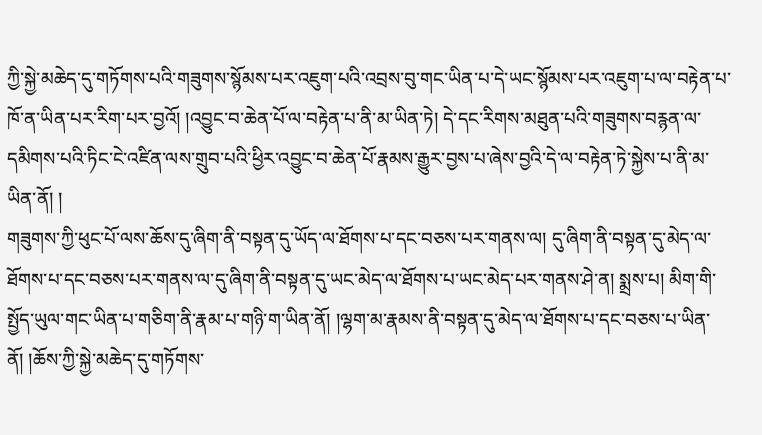ཀྱི་སྐྱེ་མཆེད་དུ་གཏོགས་པའི་གཟུགས་སྙོམས་པར་འཇུག་པའི་འབྲས་བུ་གང་ཡིན་པ་དེ་ཡང་སྙོམས་པར་འཇུག་པ་ལ་བརྟེན་པ་ཁོ་ན་ཡིན་པར་རིག་པར་བྱའོ། །འབྱུང་བ་ཆེན་པོ་ལ་བརྟེན་པ་ནི་མ་ཡིན་ཏེ། དེ་དང་རིགས་མཐུན་པའི་གཟུགས་བརྙན་ལ་དམིགས་པའི་ཏིང་ངེ་འཛིན་ལས་གྲུབ་པའི་ཕྱིར་འབྱུང་བ་ཆེན་པོ་རྣམས་རྒྱུར་བྱས་པ་ཞེས་བྱའི་དེ་ལ་བརྟེན་ཏེ་སྐྱེས་པ་ནི་མ་ཡིན་ནོ། །
གཟུགས་ཀྱི་ཕུང་པོ་ལས་ཆོས་དུ་ཞིག་ནི་བསྟན་དུ་ཡོད་ལ་ཐོགས་པ་དང་བཅས་པར་གནས་ལ། དུ་ཞིག་ནི་བསྟན་དུ་མེད་ལ་ཐོགས་པ་དང་བཅས་པར་གནས་ལ་དུ་ཞིག་ནི་བསྟན་དུ་ཡང་མེད་ལ་ཐོགས་པ་ཡང་མེད་པར་གནས་ཤེ་ན། སྨྲས་པ། མིག་གི་སྤྱོད་ཡུལ་གང་ཡིན་པ་གཅིག་ནི་རྣམ་པ་གཉི་ག་ཡིན་ནོ། །ལྷག་མ་རྣམས་ནི་བསྟན་དུ་མེད་ལ་ཐོགས་པ་དང་བཅས་པ་ཡིན་ནོ། །ཆོས་ཀྱི་སྐྱེ་མཆེད་དུ་གཏོགས་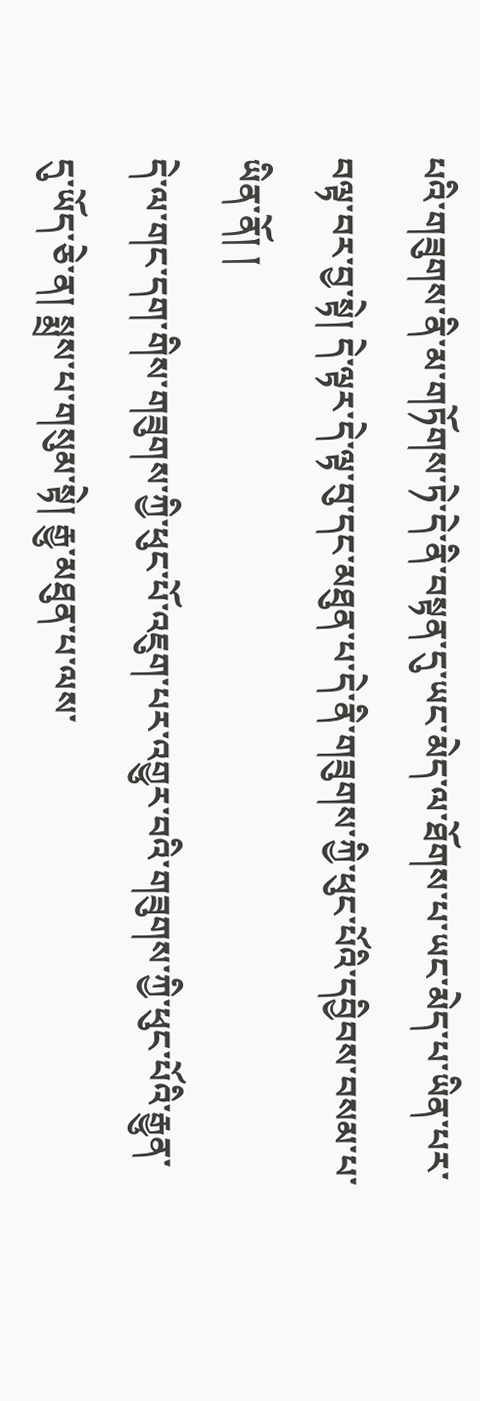པའི་གཟུགས་ནི་མ་གཏོགས་ཏེ་དེ་ནི་བསྟན་དུ་ཡང་མེད་ལ་ཐོགས་པ་ཡང་མེད་པ་ཡིན་པར་བལྟ་བར་བྱ་སྟེ། དེ་ལྟར་དེ་ལྟ་བུ་དང་མཐུན་པ་དེ་ནི་གཟུགས་ཀྱི་ཕུང་པོའི་དབྱིབས་བསམ་པ་ཡིན་ནོ། །
དེ་ལ་གང་དག་གིས་གཟུགས་ཀྱི་ཕུང་པོ་འཇུག་པར་འགྱུར་བའི་གཟུགས་ཀྱི་ཕུང་པོའི་རྒྱུན་དུ་ཡོད་ཅེ་ན། སྨྲས་པ་གསུམ་སྟེ། རྒྱུ་མཐུན་པ་ལས་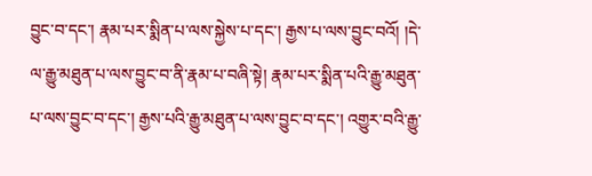བྱུང་བ་དང་། རྣམ་པར་སྨིན་པ་ལས་སྐྱེས་པ་དང་། རྒྱས་པ་ལས་བྱུང་བའོ། །དེ་ལ་རྒྱུ་མཐུན་པ་ལས་བྱུང་བ་ནི་རྣམ་པ་བཞི་སྟེ། རྣམ་པར་སྨིན་པའི་རྒྱུ་མཐུན་པ་ལས་བྱུང་བ་དང་། རྒྱས་པའི་རྒྱུ་མཐུན་པ་ལས་བྱུང་བ་དང་། འགྱུར་བའི་རྒྱུ་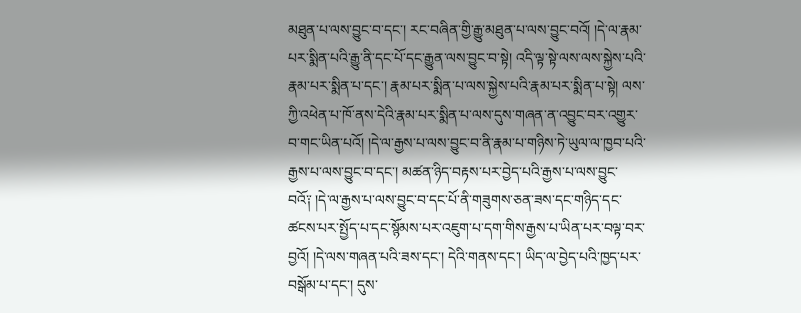མཐུན་པ་ལས་བྱུང་བ་དང་། རང་བཞིན་གྱི་རྒྱུ་མཐུན་པ་ལས་བྱུང་བའོ། །དེ་ལ་རྣམ་པར་སྨིན་པའི་རྒྱུ་ནི་དང་པོ་དང་རྒྱུན་ལས་བྱུང་བ་སྟེ། འདི་ལྟ་སྟེ་ལས་ལས་སྐྱེས་པའི་རྣམ་པར་སྨིན་པ་དང་། རྣམ་པར་སྨིན་པ་ལས་སྐྱེས་པའི་རྣམ་པར་སྨིན་པ་སྟེ། ལས་ཀྱི་འཕེན་པ་ཁོ་ནས་དེའི་རྣམ་པར་སྨིན་པ་ལས་དུས་གཞན་ན་འབྱུང་བར་འགྱུར་བ་གང་ཡིན་པའོ། །དེ་ལ་རྒྱས་པ་ལས་བྱུང་བ་ནི་རྣམ་པ་གཉིས་ཏེ་ཡུལ་ལ་ཁྱབ་པའི་རྒྱས་པ་ལས་བྱུང་བ་དང་། མཚན་ཉིད་བརྟས་པར་བྱེད་པའི་རྒྱས་པ་ལས་བྱུང་བའོ༑ །དེ་ལ་རྒྱས་པ་ལས་བྱུང་བ་དང་པོ་ནི་གཟུགས་ཅན་ཟས་དང་གཉིད་དང་ཚངས་པར་སྤྱོད་པ་དང་སྙོམས་པར་འཇུག་པ་དག་གིས་རྒྱས་པ་ཡིན་པར་བལྟ་བར་བྱའོ། །དེ་ལས་གཞན་པའི་ཟས་དང་། དེའི་གནས་དང་། ཡིད་ལ་བྱེད་པའི་ཁྱད་པར་བསྒོམ་པ་དང་། དུས་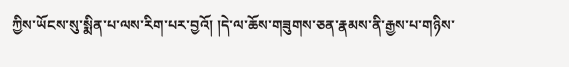ཀྱིས་ཡོངས་སུ་སྨིན་པ་ལས་རིག་པར་བྱའོ། །དེ་ལ་ཆོས་གཟུགས་ཅན་རྣམས་ནི་རྒྱས་པ་གཉིས་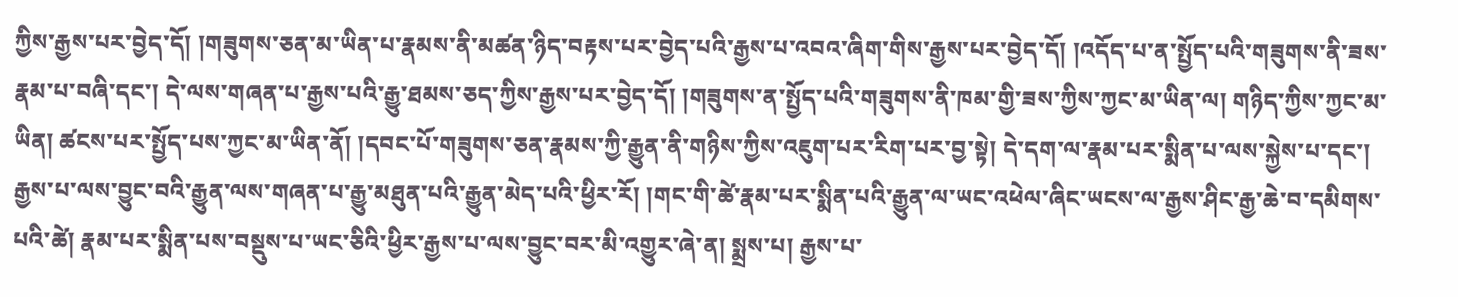ཀྱིས་རྒྱས་པར་བྱེད་དོ། །གཟུགས་ཅན་མ་ཡིན་པ་རྣམས་ནི་མཚན་ཉིད་བརྟས་པར་བྱེད་པའི་རྒྱས་པ་འབའ་ཞིག་གིས་རྒྱས་པར་བྱེད་དོ། །འདོད་པ་ན་སྤྱོད་པའི་གཟུགས་ནི་ཟས་རྣམ་པ་བཞི་དང་། དེ་ལས་གཞན་པ་རྒྱས་པའི་རྒྱུ་ཐམས་ཅད་ཀྱིས་རྒྱས་པར་བྱེད་དོ། །གཟུགས་ན་སྤྱོད་པའི་གཟུགས་ནི་ཁམ་གྱི་ཟས་ཀྱིས་ཀྱང་མ་ཡིན་ལ། གཉིད་ཀྱིས་ཀྱང་མ་ཡིན། ཚངས་པར་སྤྱོད་པས་ཀྱང་མ་ཡིན་ནོ། །དབང་པོ་གཟུགས་ཅན་རྣམས་ཀྱི་རྒྱུན་ནི་གཉིས་ཀྱིས་འཇུག་པར་རིག་པར་བྱ་སྟེ། དེ་དག་ལ་རྣམ་པར་སྨིན་པ་ལས་སྐྱེས་པ་དང་། རྒྱས་པ་ལས་བྱུང་བའི་རྒྱུན་ལས་གཞན་པ་རྒྱུ་མཐུན་པའི་རྒྱུན་མེད་པའི་ཕྱིར་རོ། །གང་གི་ཚེ་རྣམ་པར་སྨིན་པའི་རྒྱུན་ལ་ཡང་འཕེལ་ཞིང་ཡངས་ལ་རྒྱས་ཤིང་རྒྱ་ཆེ་བ་དམིགས་པའི་ཚེ། རྣམ་པར་སྨིན་པས་བསྡུས་པ་ཡང་ཅིའི་ཕྱིར་རྒྱས་པ་ལས་བྱུང་བར་མི་འགྱུར་ཞེ་ན། སྨྲས་པ། རྒྱས་པ་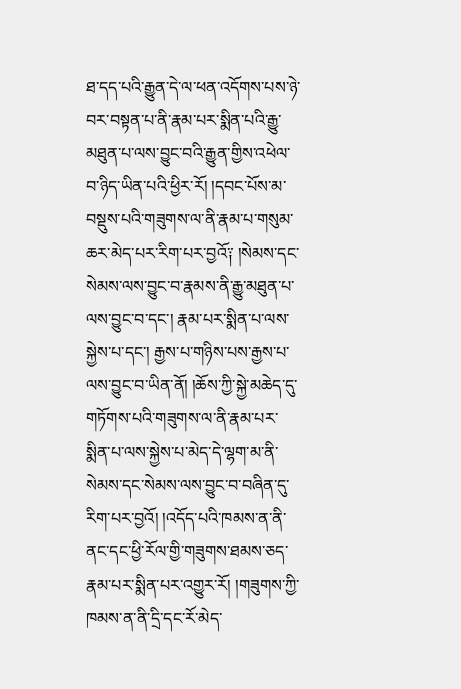ཐ་དད་པའི་རྒྱུན་དེ་ལ་ཕན་འདོགས་པས་ཉེ་བར་བསྟན་པ་ནི་རྣམ་པར་སྨིན་པའི་རྒྱུ་མཐུན་པ་ལས་བྱུང་བའི་རྒྱུན་གྱིས་འཕེལ་བ་ཉིད་ཡིན་པའི་ཕྱིར་རོ། །དབང་པོས་མ་བསྡུས་པའི་གཟུགས་ལ་ནི་རྣམ་པ་གསུམ་ཆར་མེད་པར་རིག་པར་བྱའོ༑ །སེམས་དང་སེམས་ལས་བྱུང་བ་རྣམས་ནི་རྒྱུ་མཐུན་པ་ལས་བྱུང་བ་དང་། རྣམ་པར་སྨིན་པ་ལས་སྐྱེས་པ་དང་། རྒྱས་པ་གཉིས་པས་རྒྱས་པ་ལས་བྱུང་བ་ཡིན་ནོ། །ཆོས་ཀྱི་སྐྱེ་མཆེད་དུ་གཏོགས་པའི་གཟུགས་ལ་ནི་རྣམ་པར་སྨིན་པ་ལས་སྐྱེས་པ་མེད་དེ་ལྷག་མ་ནི་སེམས་དང་སེམས་ལས་བྱུང་བ་བཞིན་དུ་རིག་པར་བྱའོ། །འདོད་པའི་ཁམས་ན་ནི་ནང་དང་ཕྱི་རོལ་གྱི་གཟུགས་ཐམས་ཅད་རྣམ་པར་སྨིན་པར་འགྱུར་རོ། །གཟུགས་ཀྱི་ཁམས་ན་ནི་དྲི་དང་རོ་མེད་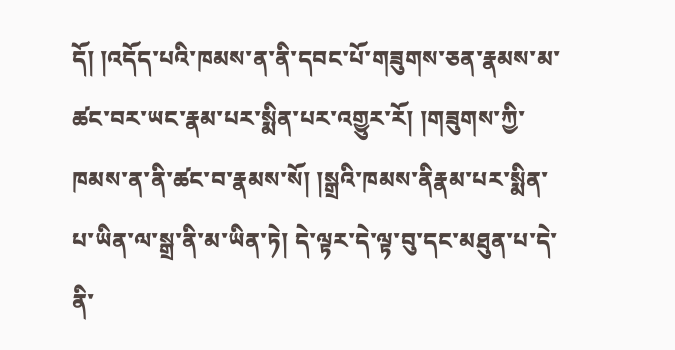དོ། །འདོད་པའི་ཁམས་ན་ནི་དབང་པོ་གཟུགས་ཅན་རྣམས་མ་ཚང་བར་ཡང་རྣམ་པར་སྨིན་པར་འགྱུར་རོ། །གཟུགས་ཀྱི་ཁམས་ན་ནི་ཚང་བ་རྣམས་སོ། །སྒྲའི་ཁམས་ནིརྣམ་པར་སྨིན་པ་ཡིན་ལ་སྒྲ་ནི་མ་ཡིན་ཏེ། དེ་ལྟར་དེ་ལྟ་བུ་དང་མཐུན་པ་དེ་ནི་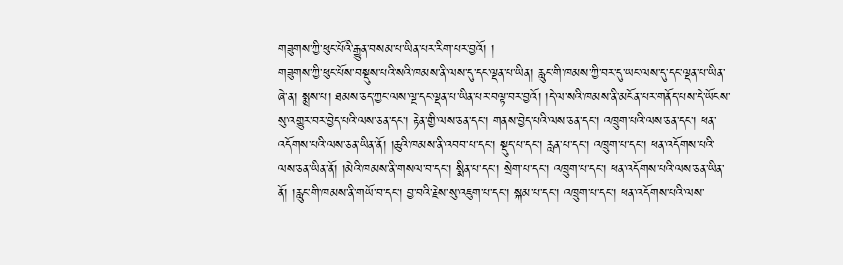གཟུགས་ཀྱི་ཕུང་པོའི་རྒྱུན་བསམ་པ་ཡིན་པར་རིག་པར་བྱའོ། །
གཟུགས་ཀྱི་ཕུང་པོས་བསྡུས་པའི་སའི་ཁམས་ནི་ལས་དུ་དང་ལྡན་པ་ཡིན། རླུང་གི་ཁམས་ཀྱི་བར་དུ་ཡང་ལས་དུ་དང་ལྡན་པ་ཡིན་ཞེ་ན། སྨྲས་པ། ཐམས་ཅད་ཀྱང་ལས་ལྔ་དང་ལྡན་པ་ཡིན་པར་བལྟ་བར་བྱའོ། །དེ་ལ་སའི་ཁམས་ནི་མངོན་པར་གནོད་པས་དེ་ཡོངས་སུ་འགྱུར་བར་བྱེད་པའི་ལས་ཅན་དང་། རྟེན་གྱི་ལས་ཅན་དང་། གནས་བྱེད་པའི་ལས་ཅན་དང་། འཁྲུག་པའི་ལས་ཅན་དང་། ཕན་འདོགས་པའི་ལས་ཅན་ཡིན་ནོ། །ཆུའི་ཁམས་ནི་འབབ་པ་དང་། སྡུད་པ་དང་། རླན་པ་དང་། འཁྲུག་པ་དང་། ཕན་འདོགས་པའི་ལས་ཅན་ཡིན་ནོ། །མེའི་ཁམས་ནི་གསལ་བ་དང་། སྨིན་པ་དང་། སྲེག་པ་དང་། འཁྲུག་པ་དང་། ཕན་འདོགས་པའི་ལས་ཅན་ཡིན་ནོ། །རླུང་གི་ཁམས་ནི་གཡོ་བ་དང་། བྱ་བའི་རྗེས་སུ་འཇུག་པ་དང་། སྐམ་པ་དང་། འཁྲུག་པ་དང་། ཕན་འདོགས་པའི་ལས་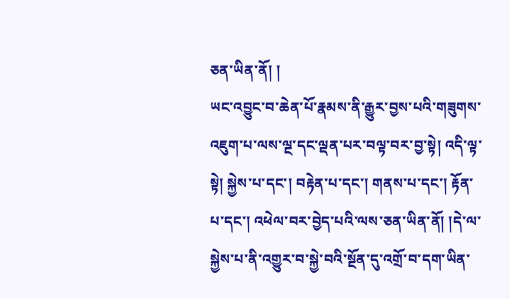ཅན་ཡིན་ནོ། །
ཡང་འབྱུང་བ་ཆེན་པོ་རྣམས་ནི་རྒྱུར་བྱས་པའི་གཟུགས་འཇུག་པ་ལས་ལྔ་དང་ལྡན་པར་བལྟ་བར་བྱ་སྟེ། འདི་ལྟ་སྟེ། སྐྱེས་པ་དང་། བརྟེན་པ་དང་། གནས་པ་དང་། རྟོན་པ་དང་། འཕེལ་བར་བྱེད་པའི་ལས་ཅན་ཡིན་ནོ། །དེ་ལ་སྐྱེས་པ་ནི་འགྱུར་བ་སྐྱེ་བའི་སྔོན་དུ་འགྲོ་བ་དག་ཡིན་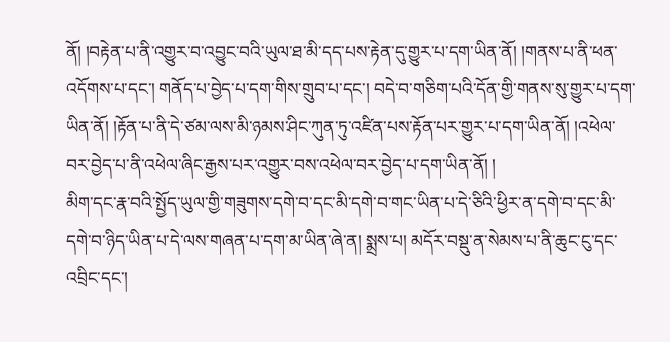ནོ། །བརྟེན་པ་ནི་འགྱུར་བ་འབྱུང་བའི་ཡུལ་ཐ་མི་དད་པས་རྟེན་དུ་གྱུར་པ་དག་ཡིན་ནོ། །གནས་པ་ནི་ཕན་འདོགས་པ་དང་། གནོད་པ་བྱེད་པ་དག་གིས་གྲུབ་པ་དང་། བདེ་བ་གཅིག་པའི་དོན་གྱི་གནས་སུ་གྱུར་པ་དག་ཡིན་ནོ། །རྟོན་པ་ནི་དེ་ཙམ་ལས་མི་ཉམས་ཤིང་ཀུན་ཏུ་འཛིན་པས་རྟོན་པར་གྱུར་པ་དག་ཡིན་ནོ། །འཕེལ་བར་བྱེད་པ་ནི་འཕེལ་ཞིང་རྒྱས་པར་འགྱུར་བས་འཕེལ་བར་བྱེད་པ་དག་ཡིན་ནོ། །
མིག་དང་རྣ་བའི་སྤྱོད་ཡུལ་གྱི་གཟུགས་དགེ་བ་དང་མི་དགེ་བ་གང་ཡིན་པ་དེ་ཅིའི་ཕྱིར་ན་དགེ་བ་དང་མི་དགེ་བ་ཉིད་ཡིན་པ་དེ་ལས་གཞན་པ་དག་མ་ཡིན་ཞེ་ན། སྨྲས་པ། མདོར་བསྡུ་ན་སེམས་པ་ནི་ཆུང་ངུ་དང་འབྲིང་དང་།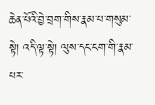ཆེན་པོའི་བྱེ་བྲག་གིས་རྣམ་པ་གསུམ་སྟེ། འདི་ལྟ་སྟེ། ལུས་དང་ངག་གི་རྣམ་པར་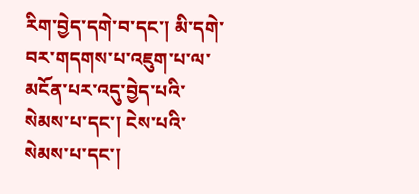རིག་བྱེད་དགེ་བ་དང་། མི་དགེ་བར་གདགས་པ་འཇུག་པ་ལ་མངོན་པར་འདུ་བྱེད་པའི་སེམས་པ་དང་། ངེས་པའི་སེམས་པ་དང་།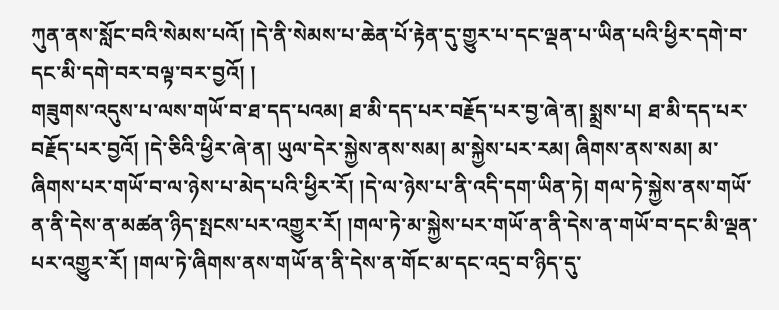ཀུན་ནས་སློང་བའི་སེམས་པའོ། །དེ་ནི་སེམས་པ་ཆེན་པོ་རྟེན་དུ་གྱུར་པ་དང་ལྡན་པ་ཡིན་པའི་ཕྱིར་དགེ་བ་དང་མི་དགེ་བར་བལྟ་བར་བྱའོ། །
གཟུགས་འདུས་པ་ལས་གཡོ་བ་ཐ་དད་པའམ། ཐ་མི་དད་པར་བརྗོད་པར་བྱ་ཞེ་ན། སྨྲས་པ། ཐ་མི་དད་པར་བརྗོད་པར་བྱའོ། །དེ་ཅིའི་ཕྱིར་ཞེ་ན། ཡུལ་དེར་སྐྱེས་ནས་སམ། མ་སྐྱེས་པར་རམ། ཞིགས་ནས་སམ། མ་ཞིགས་པར་གཡོ་བ་ལ་ཉེས་པ་མེད་པའི་ཕྱིར་རོ། །དེ་ལ་ཉེས་པ་ནི་འདི་དག་ཡིན་ཏེ། གལ་ཏེ་སྐྱེས་ནས་གཡོ་ན་ནི་དེས་ན་མཚན་ཉིད་སྤངས་པར་འགྱུར་རོ། །གལ་ཏེ་མ་སྐྱེས་པར་གཡོ་ན་ནི་དེས་ན་གཡོ་བ་དང་མི་ལྡན་པར་འགྱུར་རོ། །གལ་ཏེ་ཞིགས་ནས་གཡོ་ན་ནི་དེས་ན་གོང་མ་དང་འདྲ་བ་ཉིད་དུ་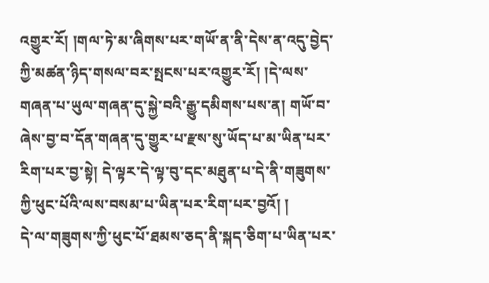འགྱུར་རོ། །གལ་ཏེ་མ་ཞིགས་པར་གཡོ་ན་ནི་དེས་ན་འདུ་བྱེད་ཀྱི་མཚན་ཉིད་གསལ་བར་སྤངས་པར་འགྱུར་རོ། །དེ་ལས་གཞན་པ་ཡུལ་གཞན་དུ་སྐྱེ་བའི་རྒྱུ་དམིགས་པས་ན། གཡོ་བ་ཞེས་བྱ་བ་དོན་གཞན་དུ་གྱུར་པ་རྫས་སུ་ཡོད་པ་མ་ཡིན་པར་རིག་པར་བྱ་སྟེ། དེ་ལྟར་དེ་ལྟ་བུ་དང་མཐུན་པ་དེ་ནི་གཟུགས་ཀྱི་ཕུང་པོའི་ལས་བསམ་པ་ཡིན་པར་རིག་པར་བྱའོ། །
དེ་ལ་གཟུགས་ཀྱི་ཕུང་པོ་ཐམས་ཅད་ནི་སྐད་ཅིག་པ་ཡིན་པར་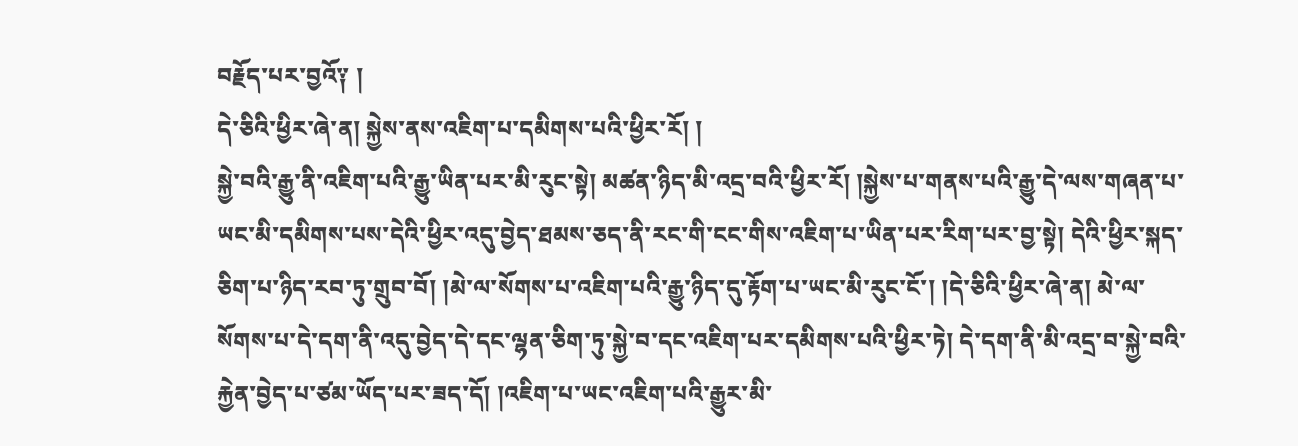བརྗོད་པར་བྱའོ༑ །
དེ་ཅིའི་ཕྱིར་ཞེ་ན། སྐྱེས་ནས་འཇིག་པ་དམིགས་པའི་ཕྱིར་རོ། །
སྐྱེ་བའི་རྒྱུ་ནི་འཇིག་པའི་རྒྱུ་ཡིན་པར་མི་རུང་སྟེ། མཚན་ཉིད་མི་འདྲ་བའི་ཕྱིར་རོ། །སྐྱེས་པ་གནས་པའི་རྒྱུ་དེ་ལས་གཞན་པ་ཡང་མི་དམིགས་པས་དེའི་ཕྱིར་འདུ་བྱེད་ཐམས་ཅད་ནི་རང་གི་ངང་གིས་འཇིག་པ་ཡིན་པར་རིག་པར་བྱ་སྟེ། དེའི་ཕྱིར་སྐད་ཅིག་པ་ཉིད་རབ་ཏུ་གྲུབ་བོ། །མེ་ལ་སོགས་པ་འཇིག་པའི་རྒྱུ་ཉིད་དུ་རྟོག་པ་ཡང་མི་རུང་ངོ་། །དེ་ཅིའི་ཕྱིར་ཞེ་ན། མེ་ལ་སོགས་པ་དེ་དག་ནི་འདུ་བྱེད་དེ་དང་ལྷན་ཅིག་ཏུ་སྐྱེ་བ་དང་འཇིག་པར་དམིགས་པའི་ཕྱིར་ཏེ། དེ་དག་ནི་མི་འདྲ་བ་སྐྱེ་བའི་རྐྱེན་བྱེད་པ་ཙམ་ཡོད་པར་ཟད་དོ། །འཇིག་པ་ཡང་འཇིག་པའི་རྒྱུར་མི་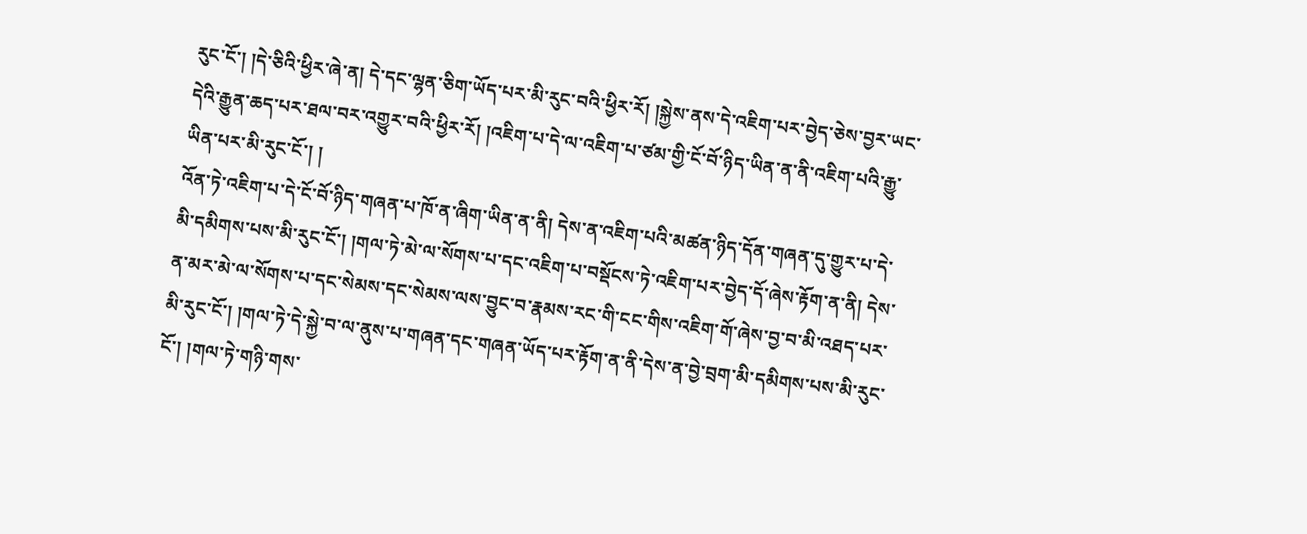རུང་ངོ་། །དེ་ཅིའི་ཕྱིར་ཞེ་ན། དེ་དང་ལྷན་ཅིག་ཡོད་པར་མི་རུང་བའི་ཕྱིར་རོ། །སྐྱེས་ནས་དེ་འཇིག་པར་བྱེད་ཅེས་བྱར་ཡང་དེའི་རྒྱུན་ཆད་པར་ཐལ་བར་འགྱུར་བའི་ཕྱིར་རོ། །འཇིག་པ་དེ་ལ་འཇིག་པ་ཙམ་གྱི་ངོ་བོ་ཉིད་ཡིན་ན་ནི་འཇིག་པའི་རྒྱུ་ཡིན་པར་མི་རུང་ངོ་། །
འོན་ཏེ་འཇིག་པ་དེ་ངོ་བོ་ཉིད་གཞན་པ་ཁོ་ན་ཞིག་ཡིན་ན་ནི། དེས་ན་འཇིག་པའི་མཚན་ཉིད་དོན་གཞན་དུ་གྱུར་པ་དེ་མི་དམིགས་པས་མི་རུང་ངོ་། །གལ་ཏེ་མེ་ལ་སོགས་པ་དང་འཇིག་པ་བསྡོངས་ཏེ་འཇིག་པར་བྱེད་དོ་ཞེས་རྟོག་ན་ནི། དེས་ན་མར་མེ་ལ་སོགས་པ་དང་སེམས་དང་སེམས་ལས་བྱུང་བ་རྣམས་རང་གི་ངང་གིས་འཇིག་གོ་ཞེས་བྱ་བ་མི་འཐད་པར་མི་རུང་ངོ་། །གལ་ཏེ་དེ་སྐྱེ་བ་ལ་ནུས་པ་གཞན་དང་གཞན་ཡོད་པར་རྟོག་ན་ནི་དེས་ན་བྱེ་བྲག་མི་དམིགས་པས་མི་རུང་ངོ་། །གལ་ཏེ་གཉི་གས་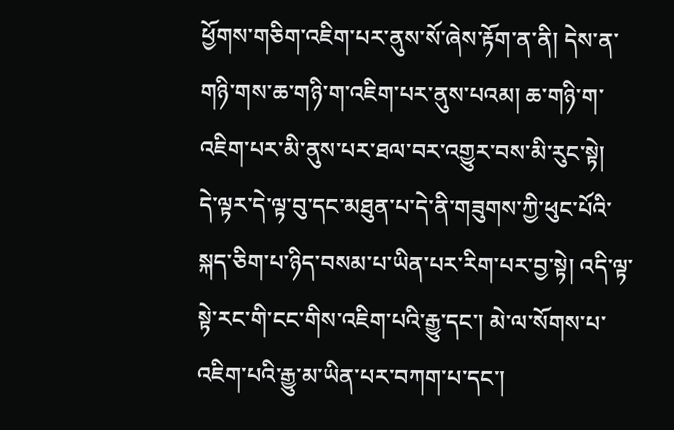ཕྱོགས་གཅིག་འཇིག་པར་ནུས་སོ་ཞེས་རྟོག་ན་ནི། དེས་ན་གཉི་གས་ཆ་གཉི་ག་འཇིག་པར་ནུས་པའམ། ཆ་གཉི་ག་འཇིག་པར་མི་ནུས་པར་ཐལ་བར་འགྱུར་བས་མི་རུང་སྟེ།
དེ་ལྟར་དེ་ལྟ་བུ་དང་མཐུན་པ་དེ་ནི་གཟུགས་ཀྱི་ཕུང་པོའི་སྐད་ཅིག་པ་ཉིད་བསམ་པ་ཡིན་པར་རིག་པར་བྱ་སྟེ། འདི་ལྟ་སྟེ་རང་གི་ངང་གིས་འཇིག་པའི་རྒྱུ་དང་། མེ་ལ་སོགས་པ་འཇིག་པའི་རྒྱུ་མ་ཡིན་པར་བཀག་པ་དང་།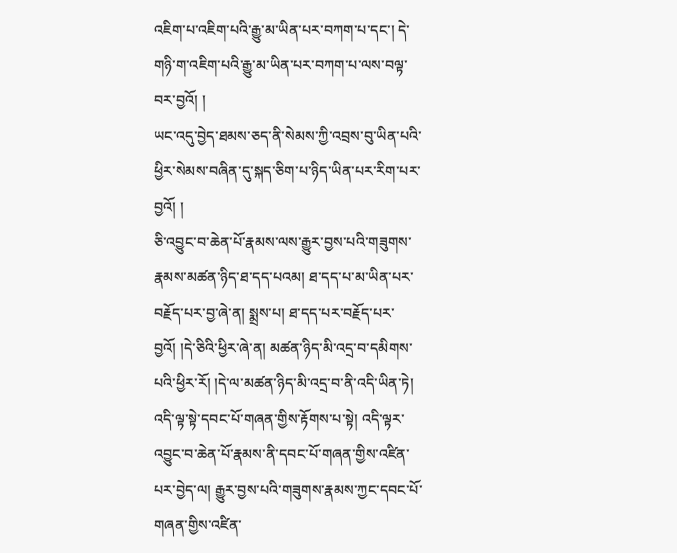འཇིག་པ་འཇིག་པའི་རྒྱུ་མ་ཡིན་པར་བཀག་པ་དང་། དེ་གཉི་ག་འཇིག་པའི་རྒྱུ་མ་ཡིན་པར་བཀག་པ་ལས་བལྟ་བར་བྱའོ། །
ཡང་འདུ་བྱེད་ཐམས་ཅད་ནི་སེམས་ཀྱི་འབྲས་བུ་ཡིན་པའི་ཕྱིར་སེམས་བཞིན་དུ་སྐད་ཅིག་པ་ཉིད་ཡིན་པར་རིག་པར་བྱའོ། །
ཅི་འབྱུང་བ་ཆེན་པོ་རྣམས་ལས་རྒྱུར་བྱས་པའི་གཟུགས་རྣམས་མཚན་ཉིད་ཐ་དད་པའམ། ཐ་དད་པ་མ་ཡིན་པར་བརྗོད་པར་བྱ་ཞེ་ན། སྨྲས་པ། ཐ་དད་པར་བརྗོད་པར་བྱའོ། །དེ་ཅིའི་ཕྱིར་ཞེ་ན། མཚན་ཉིད་མི་འདྲ་བ་དམིགས་པའི་ཕྱིར་རོ། །དེ་ལ་མཚན་ཉིད་མི་འདྲ་བ་ནི་འདི་ཡིན་ཏེ། འདི་ལྟ་སྟེ་དབང་པོ་གཞན་གྱིས་རྟོགས་པ་སྟེ། འདི་ལྟར་འབྱུང་བ་ཆེན་པོ་རྣམས་ནི་དབང་པོ་གཞན་གྱིས་འཛིན་པར་བྱེད་ལ། རྒྱུར་བྱས་པའི་གཟུགས་རྣམས་ཀྱང་དབང་པོ་གཞན་གྱིས་འཛིན་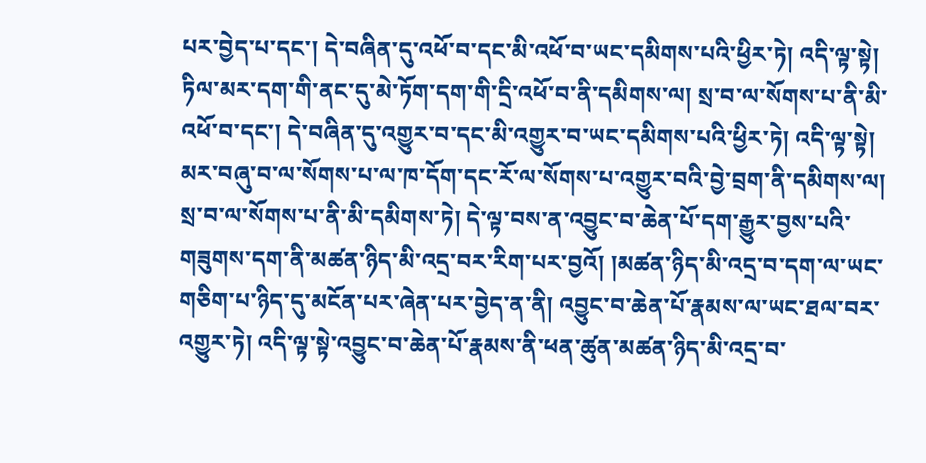པར་བྱེད་པ་དང་། དེ་བཞིན་དུ་འཕོ་བ་དང་མི་འཕོ་བ་ཡང་དམིགས་པའི་ཕྱིར་ཏེ། འདི་ལྟ་སྟེ། ཏིལ་མར་དག་གི་ནང་དུ་མེ་ཏོག་དག་གི་དྲི་འཕོ་བ་ནི་དམིགས་ལ། སྲ་བ་ལ་སོགས་པ་ནི་མི་འཕོ་བ་དང་། དེ་བཞིན་དུ་འགྱུར་བ་དང་མི་འགྱུར་བ་ཡང་དམིགས་པའི་ཕྱིར་ཏེ། འདི་ལྟ་སྟེ། མར་བཞུ་བ་ལ་སོགས་པ་ལ་ཁ་དོག་དང་རོ་ལ་སོགས་པ་འགྱུར་བའི་བྱེ་བྲག་ནི་དམིགས་ལ། སྲ་བ་ལ་སོགས་པ་ནི་མི་དམིགས་ཏེ། དེ་ལྟ་བས་ན་འབྱུང་བ་ཆེན་པོ་དག་རྒྱུར་བྱས་པའི་གཟུགས་དག་ནི་མཚན་ཉིད་མི་འདྲ་བར་རིག་པར་བྱའོ། །མཚན་ཉིད་མི་འདྲ་བ་དག་ལ་ཡང་གཅིག་པ་ཉིད་དུ་མངོན་པར་ཞེན་པར་བྱེད་ན་ནི། འབྱུང་བ་ཆེན་པོ་རྣམས་ལ་ཡང་ཐལ་བར་འགྱུར་ཏེ། འདི་ལྟ་སྟེ་འབྱུང་བ་ཆེན་པོ་རྣམས་ནི་ཕན་ཚུན་མཚན་ཉིད་མི་འདྲ་བ་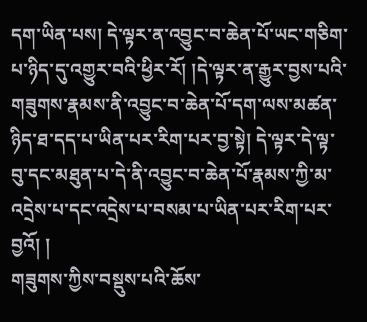དག་ཡིན་པས། དེ་ལྟར་ན་འབྱུང་བ་ཆེན་པོ་ཡང་གཅིག་པ་ཉིད་དུ་འགྱུར་བའི་ཕྱིར་རོ། །དེ་ལྟར་ན་རྒྱུར་བྱས་པའི་གཟུགས་རྣམས་ནི་འབྱུང་བ་ཆེན་པོ་དག་ལས་མཚན་ཉིད་ཐ་དད་པ་ཡིན་པར་རིག་པར་བྱ་སྟེ། དེ་ལྟར་དེ་ལྟ་བུ་དང་མཐུན་པ་དེ་ནི་འབྱུང་བ་ཆེན་པོ་རྣམས་ཀྱི་མ་འདྲེས་པ་དང་འདྲེས་པ་བསམ་པ་ཡིན་པར་རིག་པར་བྱའོ། །
གཟུགས་ཀྱིས་བསྡུས་པའི་ཆོས་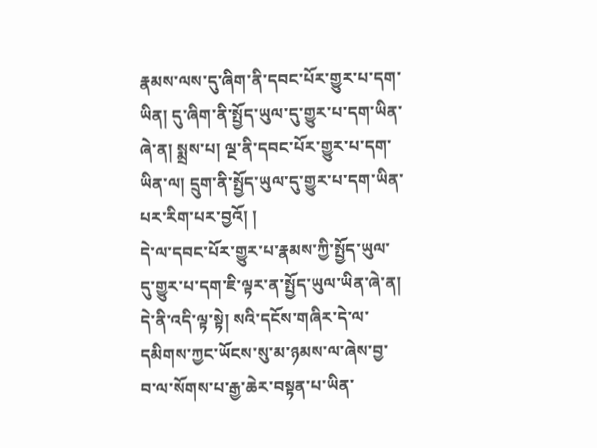རྣམས་ལས་དུ་ཞིག་ནི་དབང་པོར་གྱུར་པ་དག་ཡིན། དུ་ཞིག་ནི་སྤྱོད་ཡུལ་དུ་གྱུར་པ་དག་ཡིན་ཞེ་ན། སྨྲས་པ། ལྔ་ནི་དབང་པོར་གྱུར་པ་དག་ཡིན་ལ། དྲུག་ནི་སྤྱོད་ཡུལ་དུ་གྱུར་པ་དག་ཡིན་པར་རིག་པར་བྱའོ། །
དེ་ལ་དབང་པོར་གྱུར་པ་རྣམས་ཀྱི་སྤྱོད་ཡུལ་དུ་གྱུར་པ་དག་ཇི་ལྟར་ན་སྤྱོད་ཡུལ་ཡིན་ཞེ་ན། དེ་ནི་འདི་ལྟ་སྟེ། སའི་དངོས་གཞིར་དེ་ལ་དམིགས་ཀྱང་ཡོངས་སུ་མ་ཉམས་ལ་ཞེས་བྱ་བ་ལ་སོགས་པ་རྒྱ་ཆེར་བསྟན་པ་ཡིན་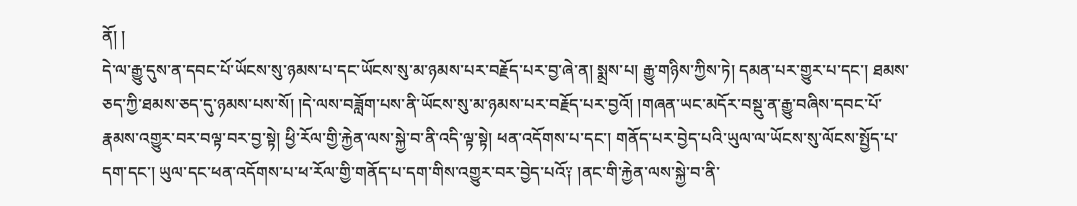ནོ། །
དེ་ལ་རྒྱུ་དུས་ན་དབང་པོ་ཡོངས་སུ་ཉམས་པ་དང་ཡོངས་སུ་མ་ཉམས་པར་བརྗོད་པར་བྱ་ཞེ་ན། སྨྲས་པ། རྒྱུ་གཉིས་ཀྱིས་ཏེ། དམན་པར་གྱུར་པ་དང་། ཐམས་ཅད་ཀྱི་ཐམས་ཅད་དུ་ཉམས་པས་སོ། །དེ་ལས་བཟློག་པས་ནི་ཡོངས་སུ་མ་ཉམས་པར་བརྗོད་པར་བྱའོ། །གཞན་ཡང་མདོར་བསྡུ་ན་རྒྱུ་བཞིས་དབང་པོ་རྣམས་འགྱུར་བར་བལྟ་བར་བྱ་སྟེ། ཕྱི་རོལ་གྱི་རྐྱེན་ལས་སྐྱེ་བ་ནི་འདི་ལྟ་སྟེ། ཕན་འདོགས་པ་དང་། གནོད་པར་བྱེད་པའི་ཡུལ་ལ་ཡོངས་སུ་ལོངས་སྤྱོད་པ་དག་དང་། ཡུལ་དང་ཕན་འདོགས་པ་ཕ་རོལ་གྱི་གནོད་པ་དག་གིས་འགྱུར་བར་བྱེད་པའོ༑ །ནང་གི་རྐྱེན་ལས་སྐྱེ་བ་ནི་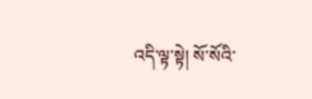འདི་ལྟ་སྟེ། སོ་སོའི་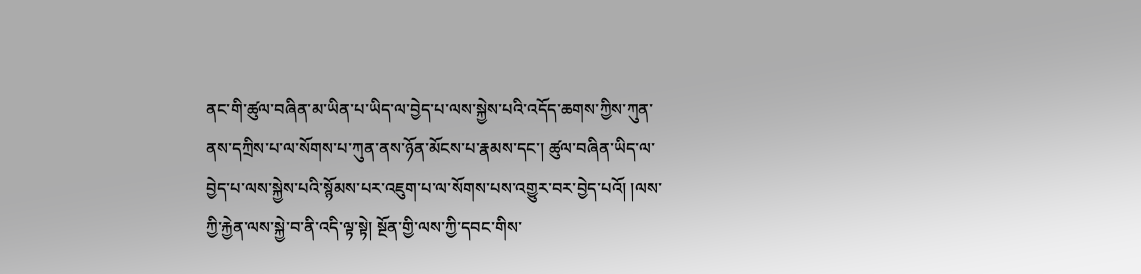ནང་གི་ཚུལ་བཞིན་མ་ཡིན་པ་ཡིད་ལ་བྱེད་པ་ལས་སྐྱེས་པའི་འདོད་ཆགས་ཀྱིས་ཀུན་ནས་དཀྲིས་པ་ལ་སོགས་པ་ཀུན་ནས་ཉོན་མོངས་པ་རྣམས་དང་། ཚུལ་བཞིན་ཡིད་ལ་བྱེད་པ་ལས་སྐྱེས་པའི་སྙོམས་པར་འཇུག་པ་ལ་སོགས་པས་འགྱུར་བར་བྱེད་པའོ། །ལས་ཀྱི་རྐྱེན་ལས་སྐྱེ་བ་ནི་འདི་ལྟ་སྟེ། སྔོན་གྱི་ལས་ཀྱི་དབང་གིས་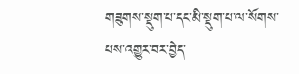གཟུགས་སྡུག་པ་དང་མི་སྡུག་པ་ལ་སོགས་པས་འགྱུར་བར་བྱེད་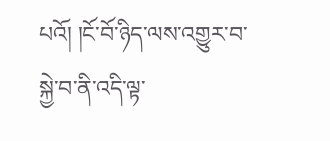པའོ། །ངོ་བོ་ཉིད་ལས་འགྱུར་བ་སྐྱེ་བ་ནི་འདི་ལྟ་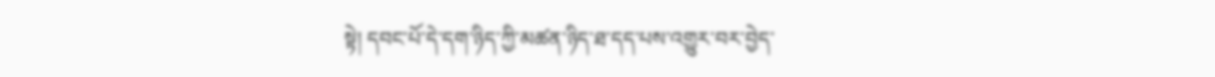སྟེ། དབང་པོ་དེ་དག་ཉིད་ཀྱི་མཚན་ཉིད་ཐ་དད་པས་འགྱུར་བར་བྱེད་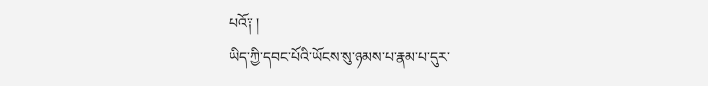པའོ༑ །
ཡིད་ཀྱི་དབང་པོའི་ཡོངས་སུ་ཉམས་པ་རྣམ་པ་དུར་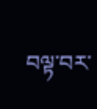བལྟ་བར་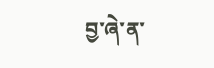བྱ་ཞེ་ན་